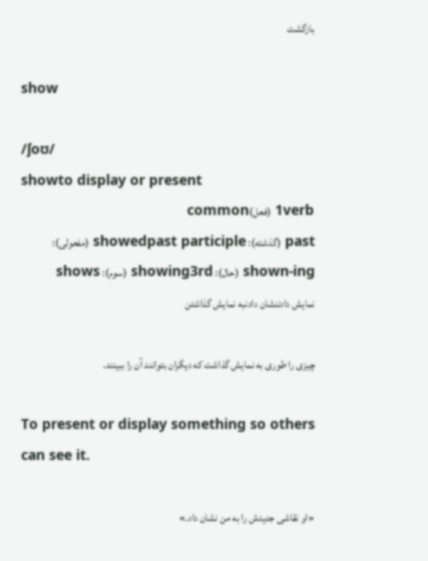بازگشت

show

/ʃoʊ/
showto display or present
1verb (فعل)common
past (گذشته): showedpast participle (مفعولی): shown-ing (حال): showing3rd (سوم): shows
نمایش دادننشان دادنبه نمایش گذاشتن

چیزی را طوری به نمایش گذاشت که دیگران بتوانند آن را ببینند.

To present or display something so others can see it.

«او نقاشی جدیدش را به من نشان داد.»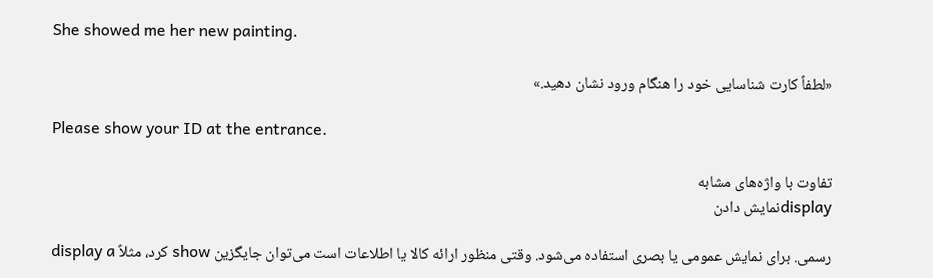She showed me her new painting.

«لطفاً کارت شناسایی خود را هنگام ورود نشان دهید.»

Please show your ID at the entrance.

تفاوت با واژه‌های مشابه
displayنمایش دادن

رسمی. برای نمایش عمومی یا بصری استفاده می‌شود. وقتی منظور ارائه کالا یا اطلاعات است می‌توان جایگزین show کرد، مثلاً display a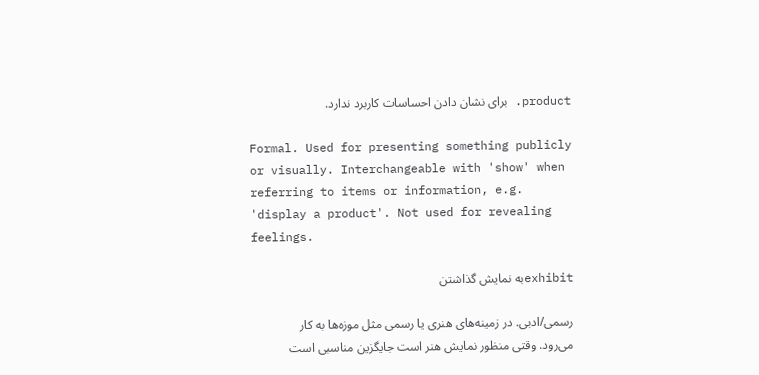product. برای نشان دادن احساسات کاربرد ندارد.

Formal. Used for presenting something publicly or visually. Interchangeable with 'show' when referring to items or information, e.g. 'display a product'. Not used for revealing feelings.

exhibitبه نمایش گذاشتن

رسمی/ادبی. در زمینه‌های هنری یا رسمی مثل موزه‌ها به کار می‌رود. وقتی منظور نمایش هنر است جایگزین مناسبی است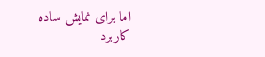اما برای نمایش ساده کاربرد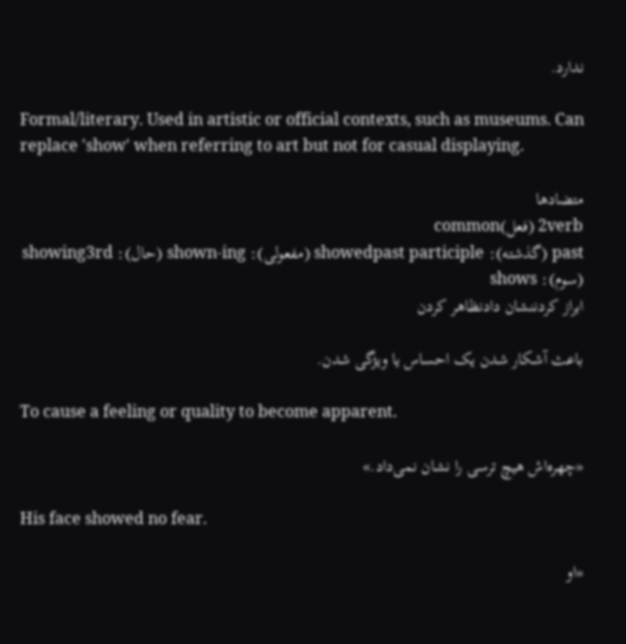ندارد.

Formal/literary. Used in artistic or official contexts, such as museums. Can replace 'show' when referring to art but not for casual displaying.

متضادها
2verb (فعل)common
past (گذشته): showedpast participle (مفعولی): shown-ing (حال): showing3rd (سوم): shows
ابراز کردننشان دادنظاهر کردن

باعث آشکار شدن یک احساس یا ویژگی شدن.

To cause a feeling or quality to become apparent.

«چهره‌اش هیچ ترسی را نشان نمی‌داد.»

His face showed no fear.

«او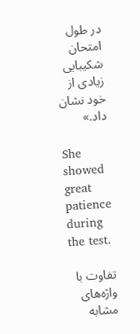در طول امتحان شکیبایی زیادی از خود نشان داد.»

She showed great patience during the test.

تفاوت با واژه‌های مشابه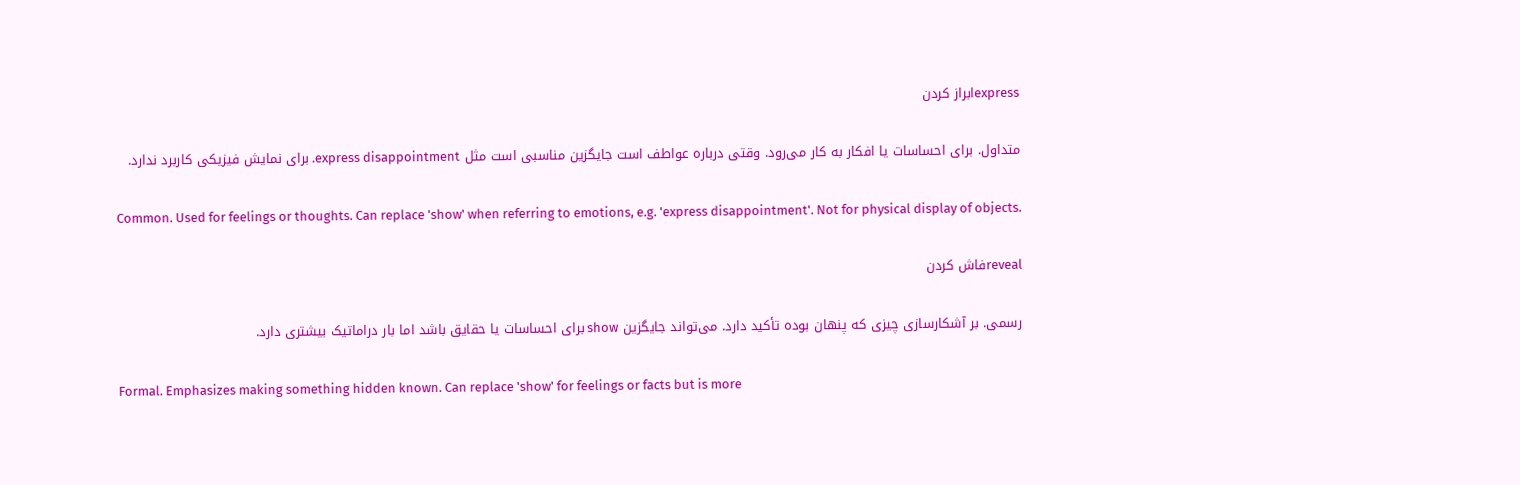expressابراز کردن

متداول. برای احساسات یا افکار به کار می‌رود. وقتی درباره عواطف است جایگزین مناسبی است مثل express disappointment. برای نمایش فیزیکی کاربرد ندارد.

Common. Used for feelings or thoughts. Can replace 'show' when referring to emotions, e.g. 'express disappointment'. Not for physical display of objects.

revealفاش کردن

رسمی. بر آشکارسازی چیزی که پنهان بوده تأکید دارد. می‌تواند جایگزین show برای احساسات یا حقایق باشد اما بار دراماتیک بیشتری دارد.

Formal. Emphasizes making something hidden known. Can replace 'show' for feelings or facts but is more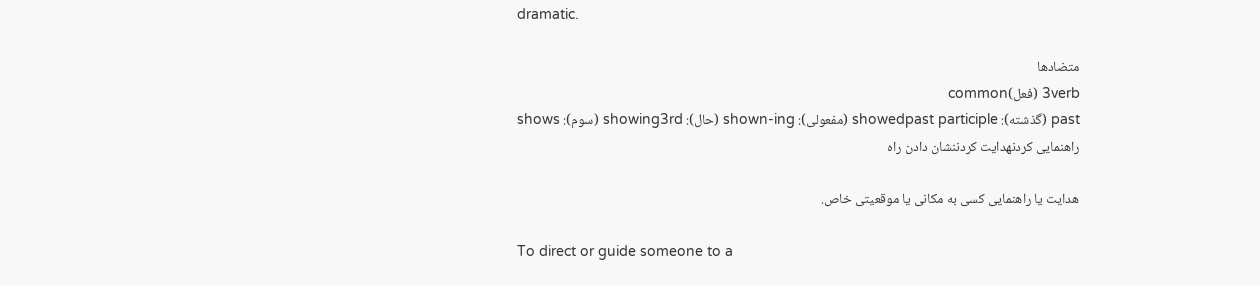dramatic.

متضادها
3verb (فعل)common
past (گذشته): showedpast participle (مفعولی): shown-ing (حال): showing3rd (سوم): shows
راهنمایی کردنهدایت کردننشان دادن راه

هدایت یا راهنمایی کسی به مکانی یا موقعیتی خاص.

To direct or guide someone to a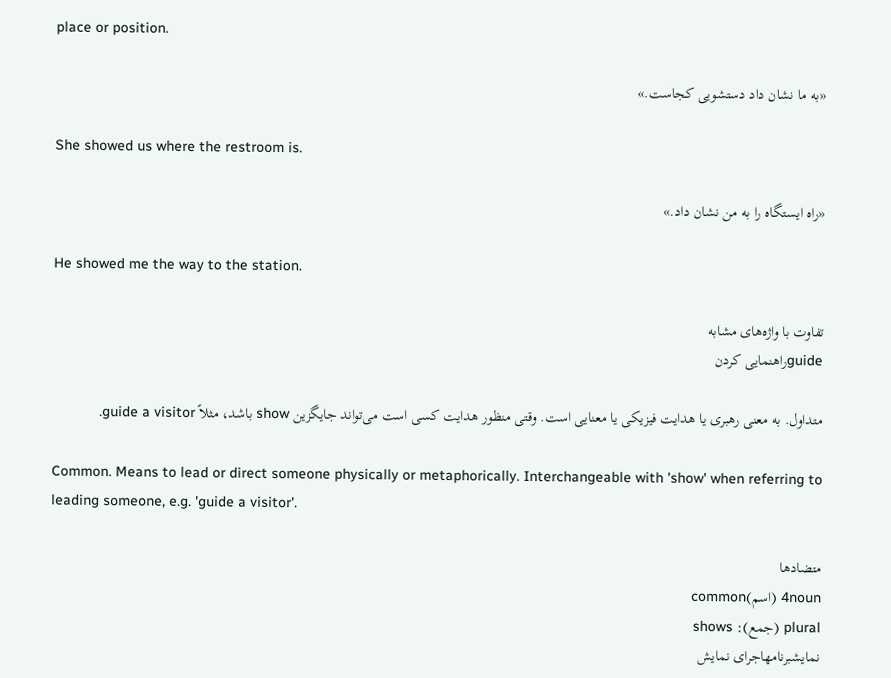place or position.

«به ما نشان داد دستشویی کجاست.»

She showed us where the restroom is.

«راه ایستگاه را به من نشان داد.»

He showed me the way to the station.

تفاوت با واژه‌های مشابه
guideراهنمایی کردن

متداول. به معنی رهبری یا هدایت فیزیکی یا معنایی است. وقتی منظور هدایت کسی است می‌تواند جایگزین show باشد، مثلاً guide a visitor.

Common. Means to lead or direct someone physically or metaphorically. Interchangeable with 'show' when referring to leading someone, e.g. 'guide a visitor'.

متضادها
4noun (اسم)common
plural (جمع): shows
نمایشبرنامهاجرای نمایش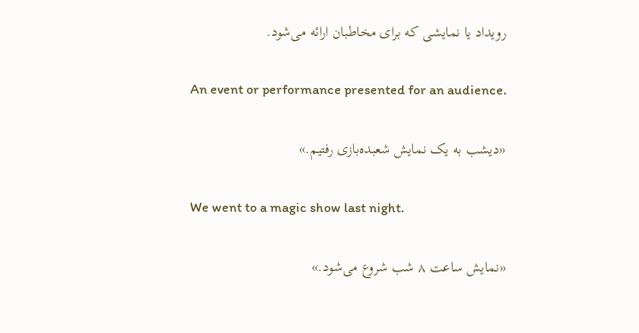رویداد یا نمایشی که برای مخاطبان ارائه می‌شود.

An event or performance presented for an audience.

«دیشب به یک نمایش شعبده‌بازی رفتیم.»

We went to a magic show last night.

«نمایش ساعت ۸ شب شروع می‌شود.»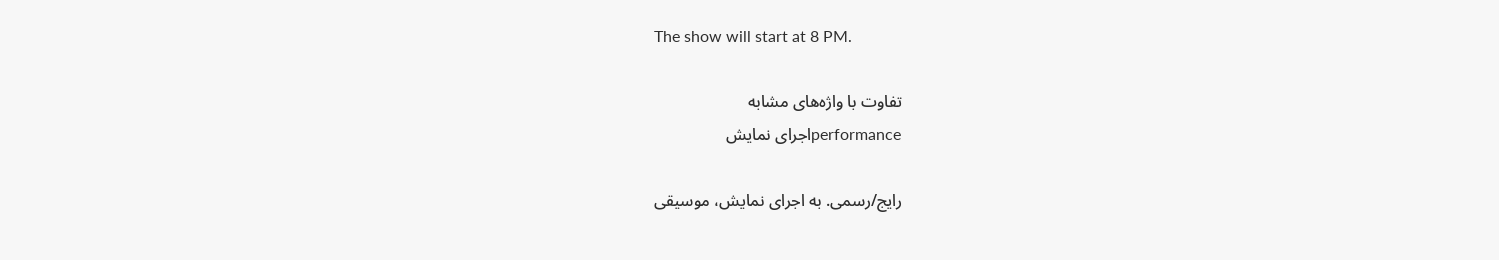The show will start at 8 PM.

تفاوت با واژه‌های مشابه
performanceاجرای نمایش

رایج/رسمی. به اجرای نمایش، موسیقی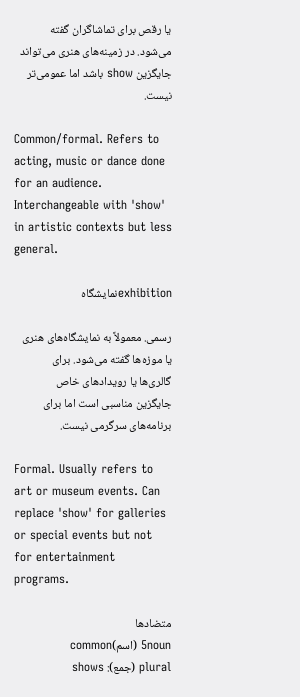یا رقص برای تماشاگران گفته می‌شود. در زمینه‌های هنری می‌تواند جایگزین show باشد اما عمومی‌تر نیست.

Common/formal. Refers to acting, music or dance done for an audience. Interchangeable with 'show' in artistic contexts but less general.

exhibitionنمایشگاه

رسمی. معمولاً به نمایشگاه‌های هنری یا موزه‌ها گفته می‌شود. برای گالری‌ها یا رویدادهای خاص جایگزین مناسبی است اما برای برنامه‌های سرگرمی نیست.

Formal. Usually refers to art or museum events. Can replace 'show' for galleries or special events but not for entertainment programs.

متضادها
5noun (اسم)common
plural (جمع): shows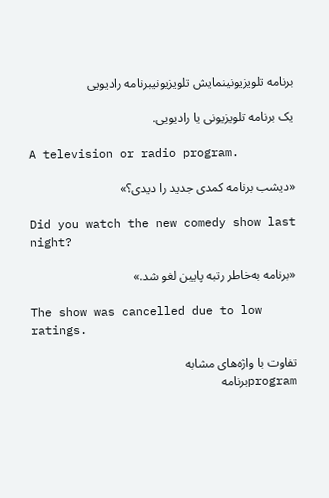برنامه تلویزیونینمایش تلویزیونیبرنامه رادیویی

یک برنامه تلویزیونی یا رادیویی.

A television or radio program.

«دیشب برنامه کمدی جدید را دیدی؟»

Did you watch the new comedy show last night?

«برنامه به‌خاطر رتبه پایین لغو شد.»

The show was cancelled due to low ratings.

تفاوت با واژه‌های مشابه
programبرنامه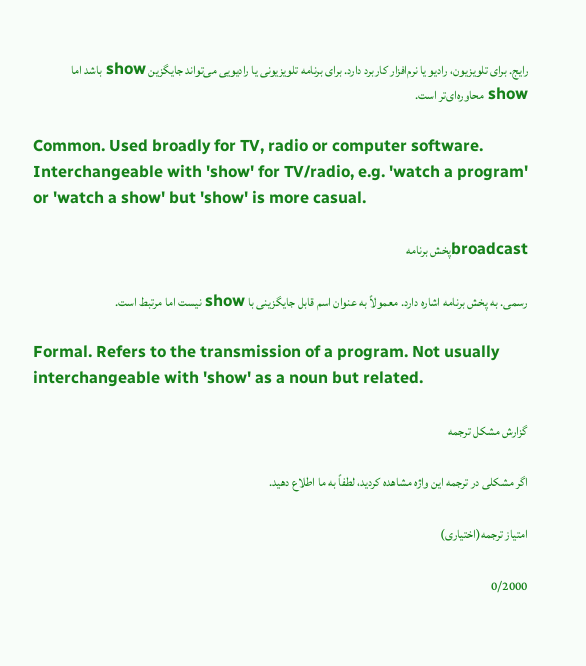رایج. برای تلویزیون، رادیو یا نرم‌افزار کاربرد دارد. برای برنامه تلویزیونی یا رادیویی می‌تواند جایگزین show باشد اما show محاوره‌ای‌تر است.

Common. Used broadly for TV, radio or computer software. Interchangeable with 'show' for TV/radio, e.g. 'watch a program' or 'watch a show' but 'show' is more casual.

broadcastپخش برنامه

رسمی. به پخش برنامه اشاره دارد. معمولاً به عنوان اسم قابل جایگزینی با show نیست اما مرتبط است.

Formal. Refers to the transmission of a program. Not usually interchangeable with 'show' as a noun but related.

گزارش مشکل ترجمه

اگر مشکلی در ترجمه این واژه مشاهده کردید، لطفاً به ما اطلاع دهید.

امتیاز ترجمه(اختیاری)

0/2000